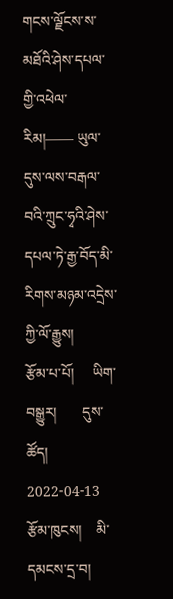གངས་ལྗོངས་ས་མཐོའི་ཤེས་དཔལ་གྱི་འཕེལ་རིམ།—— ཡུལ་དུས་ལས་བརྒལ་བའི་ཀྲུང་ཧྭའི་ཤེས་དཔལ་ཏེ་རྒྱ་བོད་མི་རིགས་མཉམ་འདྲེས་ཀྱི་ལོ་རྒྱུས།
རྩོམ་པ་པོ།     ཡིག་བསྒྱུར།       དུས་ཚོད།   2022-04-13   རྩོམ་ཁུངས།    མི་དམངས་དྲ་བ།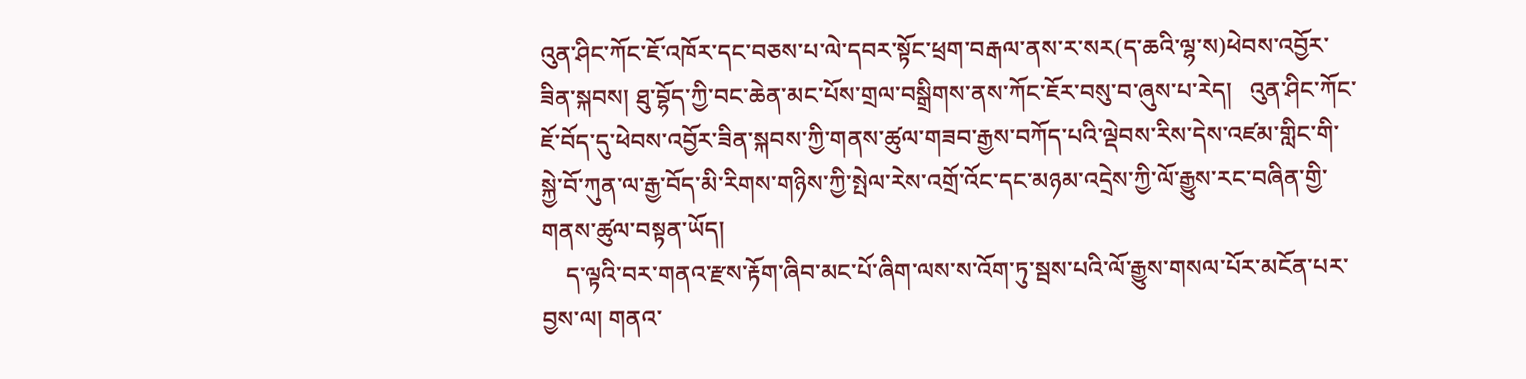འུན་ཤིང་ཀོང་ཇོ་འཁོར་དང་བཅས་པ་ལེ་དབར་སྟོང་ཕྲག་བརྒལ་ནས་ར་སར(ད་ཆའི་ལྷ་ས)ཕེབས་འབྱོར་ཟིན་སྐབས། ཐུ་བྷོད་ཀྱི་བང་ཆེན་མང་པོས་གྲལ་བསྒྲིགས་ནས་ཀོང་ཇོར་བསུ་བ་ཞུས་པ་རེད།   འུན་ཤིང་ཀོང་ཇོ་བོད་དུ་ཕེབས་འབྱོར་ཟིན་སྐབས་ཀྱི་གནས་ཚུལ་གཟབ་རྒྱས་བཀོད་པའི་ལྡེབས་རིས་དེས་འཛམ་གླིང་གི་སྐྱེ་བོ་ཀུན་ལ་རྒྱ་བོད་མི་རིགས་གཉིས་ཀྱི་སྤེལ་རེས་འགྲོ་འོང་དང་མཉམ་འདྲེས་ཀྱི་ལོ་རྒྱུས་རང་བཞིན་གྱི་གནས་ཚུལ་བསྟན་ཡོད།
    ད་ལྟའི་བར་གནའ་རྫས་རྟོག་ཞིབ་མང་པོ་ཞིག་ལས་ས་འོག་ཏུ་སྦས་པའི་ལོ་རྒྱུས་གསལ་པོར་མངོན་པར་བྱས་ལ། གནའ་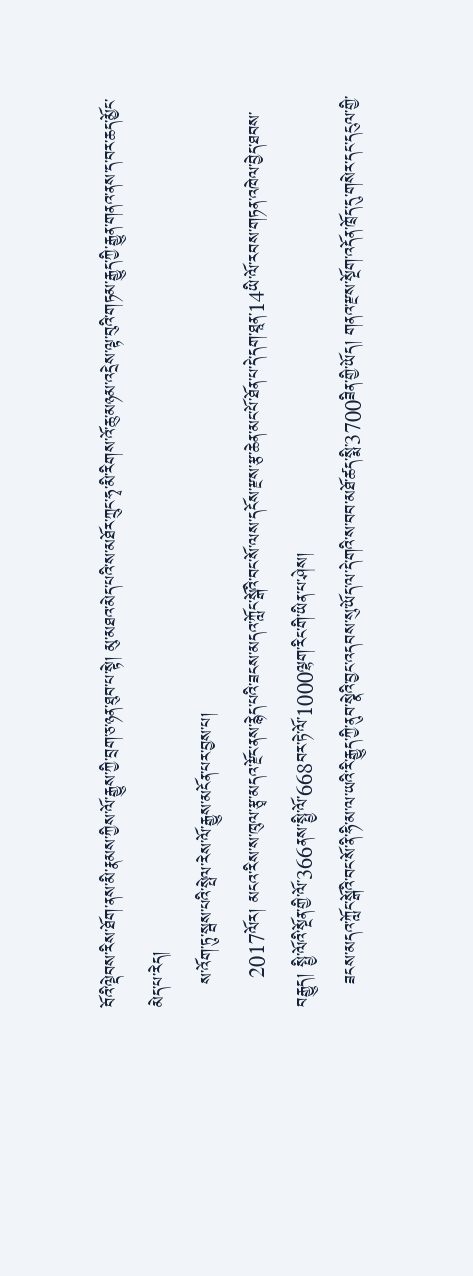བོའི་ལྡེབས་རིས་ཐོག་ནས་མི་རྣམས་ཀྱིས་ལོ་རྒྱུས་ཀྱི་བྲག་ཅ་ཉན་ཐུབ་པ་སྟེ། མུ་མཐའ་མེད་པའི་ས་མཐོར་ཀྲུང་ཧྭ་མི་རིགས་འོ་ཆུ་མཉམ་འདྲེས་ལྟ་བུའི་གཏམ་རྒྱུད་ཀྱི་རྒྱུན་གནའ་ནས་ད་བར་ཆད་མྱོང་མེད་པ་རེད།
    ས་འོག་ཏུ་སྦས་པའི་སྤེལ་རེས་ལོ་རྒྱུས་མངོན་པར་བྱས་པ།
     2017ལོར། མངའ་རིས་ས་ཁུལ་རྩྭ་མདའ་རྫོང་ནས་རྙེད་པའི་ཟངས་མདའ་ཀློང་སྒོའི་བང་སོ་ལས་དངོས་རྫས་རྩ་ཆེན་མང་པོ་ཐོན་པ་དེ་དག་ཐཱན་14ཡི་ལོ་རབས་གཏན་འཁེལ་བྱེད་ཐབས་བརྒྱུད། སྤྱི་ལོའི་སྔོན་གྱི་ལོ་366ནས་སྤྱི་ལོ་668བར་ཏེ་ལོ་1000ལྷག་རིང་གི་ཡིན་པ་ཤེས།
    ཟངས་མདའ་ཀློང་སྒོའི་བང་སོ་ནི་ཧི་མ་ལ་ཡའི་རི་རྒྱུད་ཀྱི་ནུབ་སྣེའི་བྱང་འདབས་སུ་ཡོད་ལ་དེ་གའི་ས་བབ་མཐོ་ཚད་སྨི་3700ཟིན་གྱི་ཡོད། གནའ་རྫས་སྔོག་འདོན་ཁྲོད་དུ་གསེར་དང་དངུལ་གྱི་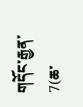གདོང་རྒྱན་7(ཆ་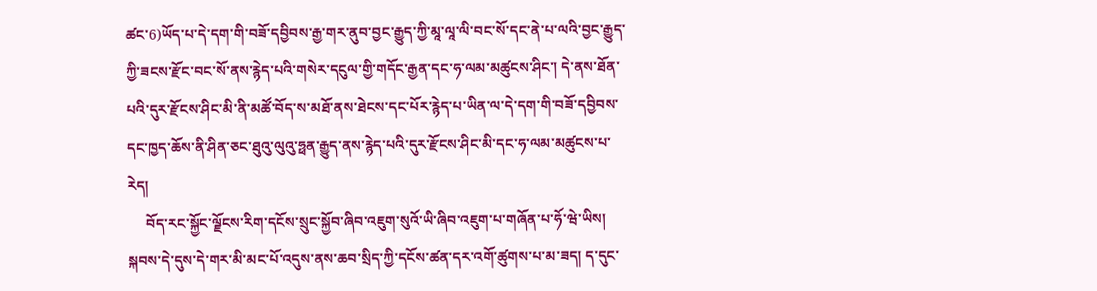ཚང་6)ཡོད་པ་དེ་དག་གི་བཟོ་དབྱིབས་རྒྱ་གར་ནུབ་བྱང་རྒྱུད་ཀྱི་མཱ་ལཱ་ལི་བང་སོ་དང་ནེ་པ་ལའི་བྱང་རྒྱུད་ཀྱི་ཟངས་རྫོང་བང་སོ་ནས་རྙེད་པའི་གསེར་དངུལ་གྱི་གདོང་རྒྱན་དང་ཧ་ལམ་མཚུངས་ཤིང་། དེ་ནས་ཐོན་པའི་དུར་རྫོངས་ཤིང་མི་ནི་མཚོ་བོད་ས་མཐོ་ནས་ཐེངས་དང་པོར་རྙེད་པ་ཡིན་ལ་དེ་དག་གི་བཟོ་དབྱིབས་དང་ཁྱད་ཆོས་ནི་ཤིན་ཅང་ཐུའུ་ལུའུ་ཧྥན་རྒྱུད་ནས་རྙེད་པའི་དུར་རྫོངས་ཤིང་མི་དང་ཧ་ལམ་མཚུངས་པ་རེད།
     བོད་རང་སྐྱོང་ལྗོངས་རིག་དངོས་སྲུང་སྐྱོབ་ཞིབ་འཇུག་སུའོ་ཡི་ཞིབ་འཇུག་པ་གཞོན་པ་ཧོ་ཝེ་ཡིས། སྐབས་དེ་དུས་དེ་གར་མི་མང་པོ་འདུས་ནས་ཆབ་སྲིད་ཀྱི་དངོས་ཚན་དར་འགོ་ཚུགས་པ་མ་ཟད། ད་དུང་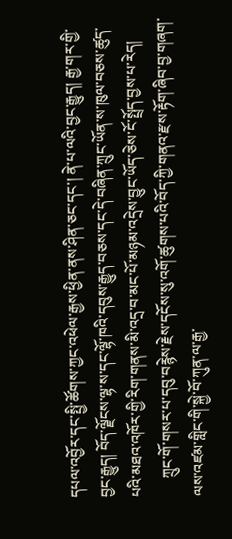དཔལ་འབྱོར་དང་སྤྱི་ཚོགས་ཀྱང་འཕེལ་རྒྱས་ཕྱིན་ནས་ཤིན་ཅང་དང་། ནེ་པ་ལའི་བྱང་རྒྱུད། རྒྱ་གར་གྱི་བྱང་རྒྱུད། བོད་ལྗོངས་ལྷ་ས་དང་ལྷོ་ཁའི་དབུས་རྒྱུད་བཅས་དང་དེ་བཞིན་ཀྲུང་ཡོན་ས་ཁུལ་བཅས་ཚུད་པའི་མཐའ་འཁོར་གྱི་རིག་གནས་མི་འདྲ་བ་མང་པོ་མཉམ་འདྲེས་བྱུང་ཡོད་ཅེས་ངོ་སྤྲོད་བྱས་པ་རེད།
     ཀྲུང་གོ་གསར་པ་དབུ་བརྙེས་རྗེས་དངོས་སུ་འགོ་ཚུགས་པའི་བོད་ཀྱི་གནའ་རྫས་རྟོག་ཞིབ་བྱ་གཞག་ལས་འཛམ་གླིང་གི་སྐྱེ་བོ་ཀུན་ལ་རྒྱ་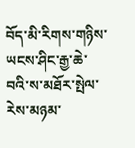བོད་མི་རིགས་གཉིས་ཡངས་ཤིང་རྒྱ་ཆེ་བའི་ས་མཐོར་སྤེལ་རེས་མཉམ་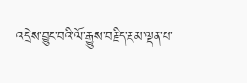འདྲེས་བྱུང་བའི་ལོ་རྒྱུས་བརྗིད་རྔམ་ལྡན་པ་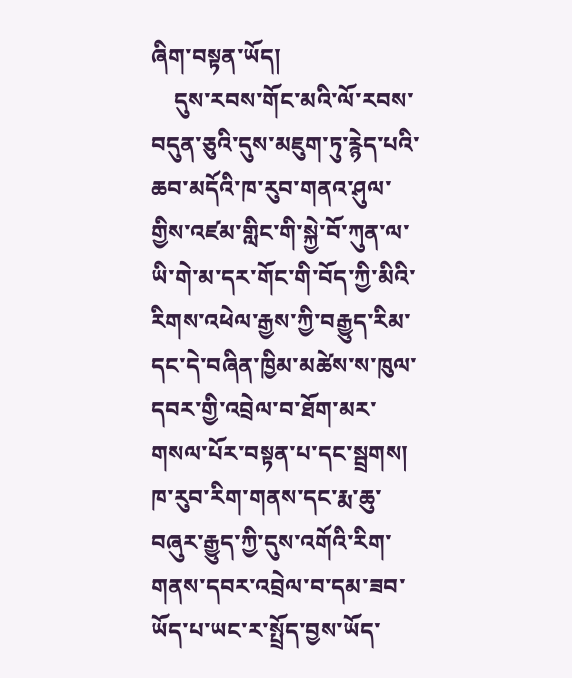ཞིག་བསྟན་ཡོད།
    དུས་རབས་གོང་མའི་ལོ་རབས་བདུན་ཅུའི་དུས་མཇུག་ཏུ་རྙེད་པའི་ཆབ་མདོའི་ཁ་རུབ་གནའ་ཤུལ་གྱིས་འཛམ་གླིང་གི་སྐྱེ་བོ་ཀུན་ལ་ཡི་གེ་མ་དར་གོང་གི་བོད་ཀྱི་མིའི་རིགས་འཕེལ་རྒྱས་ཀྱི་བརྒྱུད་རིམ་དང་དེ་བཞིན་ཁྱིམ་མཚེས་ས་ཁུལ་དབར་གྱི་འབྲེལ་བ་ཐོག་མར་གསལ་པོར་བསྟན་པ་དང་སྦྲགས། ཁ་རུབ་རིག་གནས་དང་རྨ་ཆུ་བཞུར་རྒྱུད་ཀྱི་དུས་འགོའི་རིག་གནས་དབར་འབྲེལ་བ་དམ་ཟབ་ཡོད་པ་ཡང་ར་སྤྲོད་བྱས་ཡོད་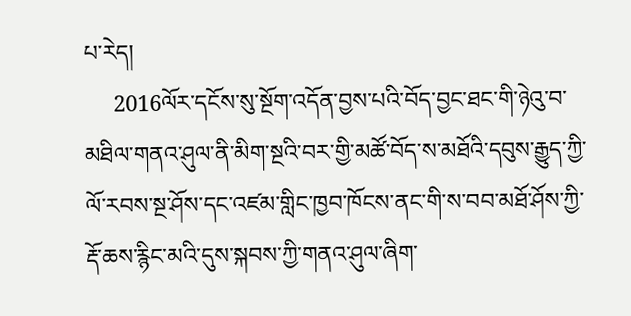པ་རེད།
     2016ལོར་དངོས་སུ་སྔོག་འདོན་བྱས་པའི་བོད་བྱང་ཐང་གི་ཉེའུ་བ་མཐིལ་གནའ་ཤུལ་ནི་མིག་སྔའི་བར་གྱི་མཚོ་བོད་ས་མཐོའི་དབུས་རྒྱུད་ཀྱི་ལོ་རབས་སྔ་ཤོས་དང་འཛམ་གླིང་ཁྱབ་ཁོངས་ནང་གི་ས་བབ་མཐོ་ཤོས་ཀྱི་རྡོ་ཆས་རྙིང་མའི་དུས་སྐབས་ཀྱི་གནའ་ཤུལ་ཞིག་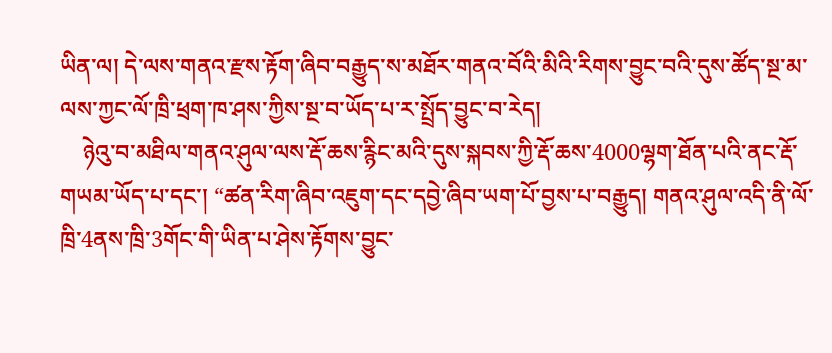ཡིན་ལ། དེ་ལས་གནའ་རྫས་རྟོག་ཞིབ་བརྒྱུད་ས་མཐོར་གནའ་བོའི་མིའི་རིགས་བྱུང་བའི་དུས་ཚོད་སྔ་མ་ལས་ཀྱང་ལོ་ཁྲི་ཕྲག་ཁ་ཤས་ཀྱིས་སྔ་བ་ཡོད་པ་ར་སྤྲོད་བྱུང་བ་རེད།
    ཉེའུ་བ་མཐིལ་གནའ་ཤུལ་ལས་རྡོ་ཆས་རྙིང་མའི་དུས་སྐབས་ཀྱི་རྡོ་ཆས་4000ལྷག་ཐོན་པའི་ནང་རྡོ་གཡམ་ཡོད་པ་དང་། “ཚན་རིག་ཞིབ་འཇུག་དང་དབྱེ་ཞིབ་ཡག་པོ་བྱས་པ་བརྒྱུད། གནའ་ཤུལ་འདི་ནི་ལོ་ཁྲི་4ནས་ཁྲི་3གོང་གི་ཡིན་པ་ཤེས་རྟོགས་བྱུང་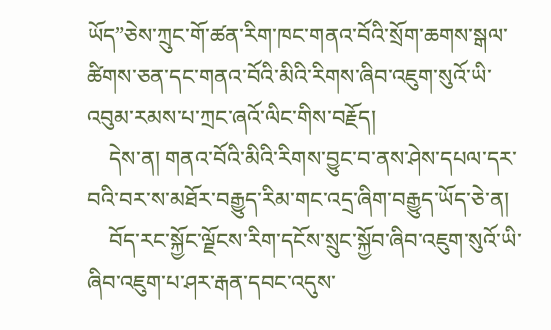ཡོད”ཅེས་ཀྲུང་གོ་ཚན་རིག་ཁང་གནའ་བོའི་སྲོག་ཆགས་སྒལ་ཚིགས་ཅན་དང་གནའ་བོའི་མིའི་རིགས་ཞིབ་འཇུག་སུའོ་ཡི་འབུམ་རམས་པ་ཀྲང་ཞའོ་ལིང་གིས་བརྗོད།
    དེས་ན། གནའ་བོའི་མིའི་རིགས་བྱུང་བ་ནས་ཤེས་དཔལ་དར་བའི་བར་ས་མཐོར་བརྒྱུད་རིམ་གང་འདྲ་ཞིག་བརྒྱུད་ཡོད་ཅེ་ན།
    བོད་རང་སྐྱོང་ལྗོངས་རིག་དངོས་སྲུང་སྐྱོབ་ཞིབ་འཇུག་སུའོ་ཡི་ཞིབ་འཇུག་པ་ཤར་རྒན་དབང་འདུས་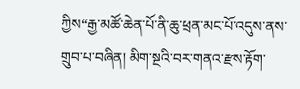ཀྱིས“རྒྱ་མཚོ་ཆེན་པོ་ནི་ཆུ་ཕྲན་མང་པོ་འདུས་ནས་གྲུབ་པ་བཞིན། མིག་སྔའི་བར་གནའ་རྫས་རྟོག་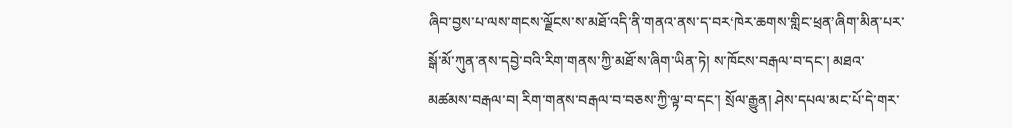ཞིབ་བྱས་པ་ལས་གངས་ལྗོངས་ས་མཐོ་འདི་ནི་གནའ་ནས་ད་བར‘ཁེར་ཆགས་གླིང་ཕྲན’ཞིག་མིན་པར་སྒོ་མོ་ཀུན་ནས་དབྱེ་བའི་རིག་གནས་ཀྱི་མཐོ་ས་ཞིག་ཡིན་ཏེ། ས་ཁོངས་བརྒལ་བ་དང་། མཐའ་མཚམས་བརྒལ་བ། རིག་གནས་བརྒལ་བ་བཅས་ཀྱི་ལྟ་བ་དང་། སྲོལ་རྒྱུན། ཤེས་དཔལ་མང་པོ་དེ་གར་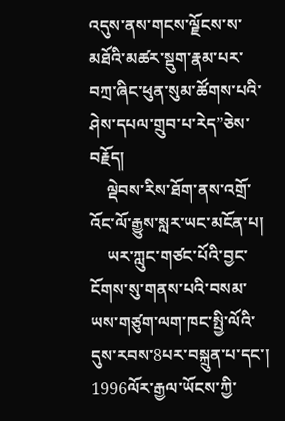འདུས་ནས་གངས་ལྗོངས་ས་མཐོའི་མཚར་སྡུག་རྣམ་པར་བཀྲ་ཞིང་ཕུན་སུམ་ཚོགས་པའི་ཤེས་དཔལ་གྲུབ་པ་རེད”ཅེས་བརྗོད།
    ལྡེབས་རིས་ཐོག་ནས་འགྲོ་འོང་ལོ་རྒྱུས་སླར་ཡང་མངོན་པ།
    ཡར་ཀླུང་གཙང་པོའི་བྱང་ངོགས་སུ་གནས་པའི་བསམ་ཡས་གཙུག་ལག་ཁང་སྤྱི་ལོའི་དུས་རབས་8པར་བསྐྲུན་པ་དང་། 1996ལོར་རྒྱལ་ཡོངས་ཀྱི་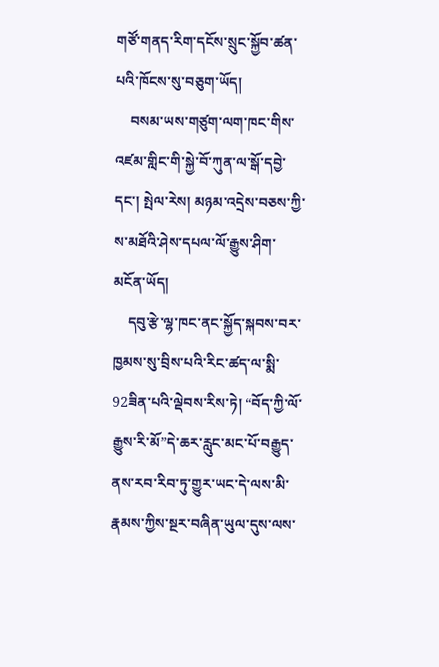གཙོ་གནད་རིག་དངོས་སྲུང་སྐྱོབ་ཚན་པའི་ཁོངས་སུ་བཅུག་ཡོད།
    བསམ་ཡས་གཙུག་ལག་ཁང་གིས་འཛམ་གླིང་གི་སྐྱེ་བོ་ཀུན་ལ་སྒོ་དབྱེ་དང་། སྤེལ་རེས། མཉམ་འདྲེས་བཅས་ཀྱི་ས་མཐོའི་ཤེས་དཔལ་ལོ་རྒྱུས་ཤིག་མངོན་ཡོད།
    དབུ་རྩེ་ལྷ་ཁང་ནང་སྐྱོད་སྐབས་བར་ཁྱམས་སུ་བྲིས་པའི་རིང་ཚད་ལ་སྨི་92ཟིན་པའི་ལྡེབས་རིས་ཏེ། “བོད་ཀྱི་ལོ་རྒྱུས་རི་མོ”དེ་ཆར་རླུང་མང་པོ་བརྒྱུད་ནས་རབ་རིབ་ཏུ་གྱུར་ཡང་དེ་ལས་མི་རྣམས་ཀྱིས་སྔར་བཞིན་ཡུལ་དུས་ལས་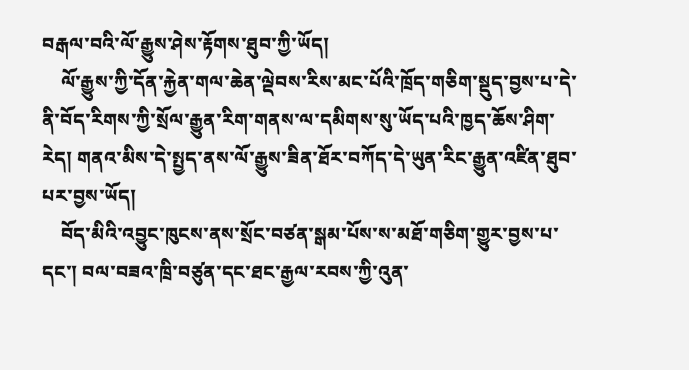བརྒལ་བའི་ལོ་རྒྱུས་ཤེས་རྟོགས་ཐུབ་ཀྱི་ཡོད།
    ལོ་རྒྱུས་ཀྱི་དོན་རྐྱེན་གལ་ཆེན་ལྡེབས་རིས་མང་པོའི་ཁྲོད་གཅིག་སྡུད་བྱས་པ་དེ་ནི་བོད་རིགས་ཀྱི་སྲོལ་རྒྱུན་རིག་གནས་ལ་དམིགས་སུ་ཡོད་པའི་ཁྱད་ཆོས་ཤིག་རེད། གནའ་མིས་དེ་སྤྱད་ནས་ལོ་རྒྱུས་ཟིན་ཐོར་བཀོད་དེ་ཡུན་རིང་རྒྱུན་འཛིན་ཐུབ་པར་བྱས་ཡོད།
    བོད་མིའི་འབྱུང་ཁུངས་ནས་སྲོང་བཙན་སྒམ་པོས་ས་མཐོ་གཅིག་གྱུར་བྱས་པ་དང་། བལ་བཟའ་ཁྲི་བཙུན་དང་ཐང་རྒྱལ་རབས་ཀྱི་འུན་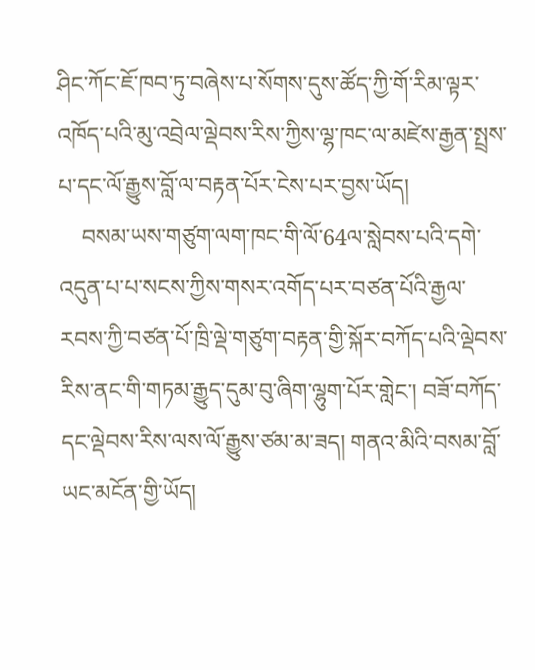ཤིང་ཀོང་ཇོ་ཁབ་ཏུ་བཞེས་པ་སོགས་དུས་ཚོད་ཀྱི་གོ་རིམ་ལྟར་འཁོད་པའི་མུ་འབྲེལ་ལྡེབས་རིས་ཀྱིས་ལྷ་ཁང་ལ་མཛེས་རྒྱན་སྤྲས་པ་དང་ལོ་རྒྱུས་བློ་ལ་བརྟན་པོར་ངེས་པར་བྱས་ཡོད།
    བསམ་ཡས་གཙུག་ལག་ཁང་གི་ལོ་64ལ་སླེབས་པའི་དགེ་འདུན་པ་པ་སངས་ཀྱིས་གསར་འགོད་པར་བཙན་པོའི་རྒྱལ་རབས་ཀྱི་བཙན་པོ་ཁྲི་ལྡེ་གཙུག་བརྟན་གྱི་སྐོར་བཀོད་པའི་ལྡེབས་རིས་ནང་གི་གཏམ་རྒྱུད་དུམ་བུ་ཞིག་ལྷུག་པོར་གླེང་། བཟོ་བཀོད་དང་ལྡེབས་རིས་ལས་ལོ་རྒྱུས་ཙམ་མ་ཟད། གནའ་མིའི་བསམ་བློ་ཡང་མངོན་གྱི་ཡོད།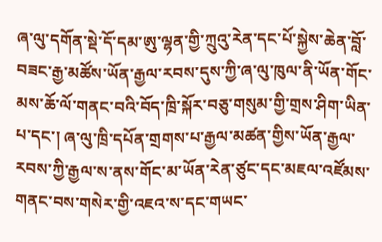ཞ་ལུ་དགོན་སྡེ་དོ་དམ་ཨུ་ལྷན་གྱི་ཀྲུའུ་རེན་དང་པོ་སྐྱེས་ཆེན་བློ་བཟང་རྒྱ་མཚོས་ཡོན་རྒྱལ་རབས་དུས་ཀྱི་ཞ་ལུ་ཁུལ་ནི་ཡོན་གོང་མས་ཆོ་ལོ་གནང་བའི་བོད་ཁྲི་སྐོར་བཅུ་གསུམ་གྱི་གྲས་ཤིག་ཡིན་པ་དང་། ཞ་ལུ་ཁྲི་དཔོན་གྲགས་པ་རྒྱལ་མཚན་གྱིས་ཡོན་རྒྱལ་རབས་ཀྱི་རྒྱལ་ས་ནས་གོང་མ་ཡོན་རེན་ཙུང་དང་མཇལ་འཛོམས་གནང་བས་གསེར་གྱི་འཇའ་ས་དང་གཡང་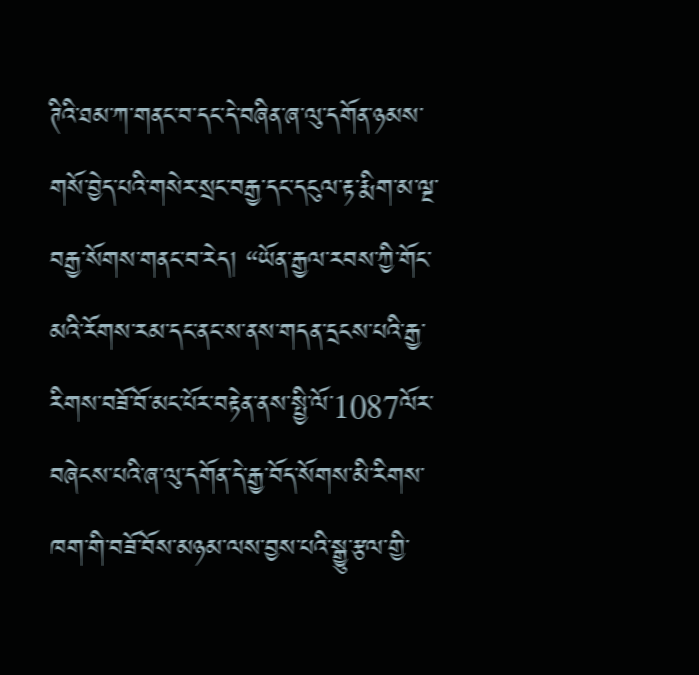ཊིའི་ཐམ་ཀ་གནང་བ་དང་དེ་བཞིན་ཞ་ལུ་དགོན་ཉམས་གསོ་བྱེད་པའི་གསེར་སྲང་བརྒྱ་དང་དངུལ་རྟ་རྨིག་མ་ལྔ་བརྒྱ་སོགས་གནང་བ་རེད། “ཡོན་རྒྱལ་རབས་ཀྱི་གོང་མའི་རོགས་རམ་དང་ནང་ས་ནས་གདན་དྲངས་པའི་རྒྱ་རིགས་བཟོ་བོ་མང་པོར་བརྟེན་ནས་སྤྱི་ལོ་1087ལོར་བཞེངས་པའི་ཞ་ལུ་དགོན་དེ་རྒྱ་བོད་སོགས་མི་རིགས་ཁག་གི་བཟོ་བོས་མཉམ་ལས་བྱས་པའི་སྒྱུ་རྩལ་གྱི་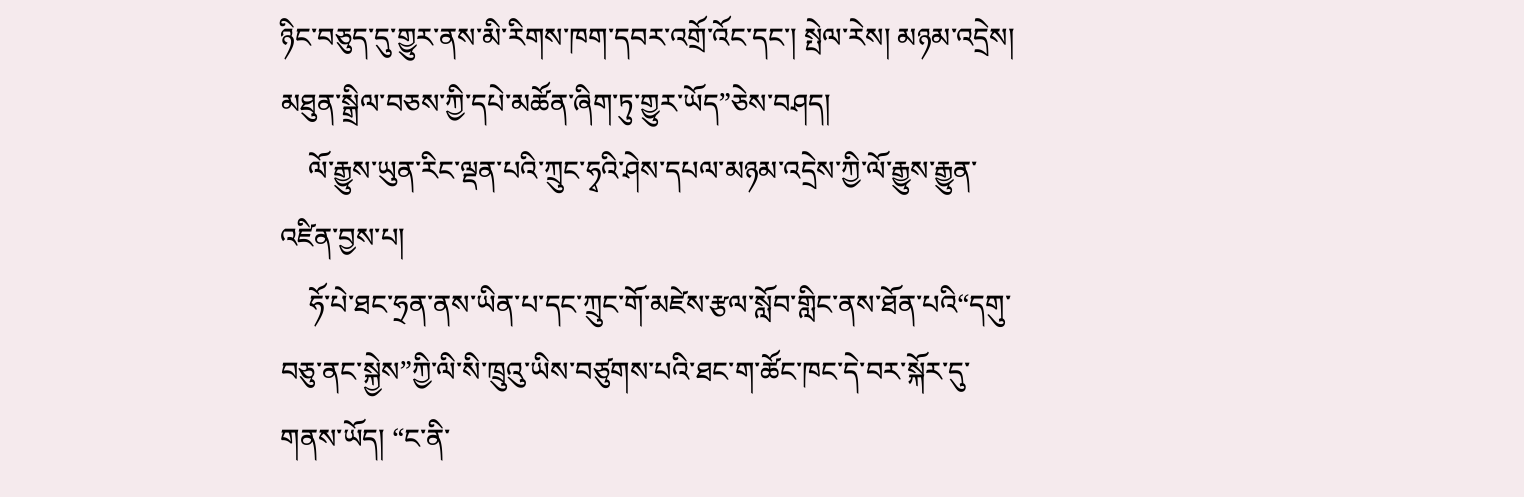ཉིང་བཅུད་དུ་གྱུར་ནས་མི་རིགས་ཁག་དབར་འགྲོ་འོང་དང་། སྤེལ་རེས། མཉམ་འདྲེས། མཐུན་སྒྲིལ་བཅས་ཀྱི་དཔེ་མཚོན་ཞིག་ཏུ་གྱུར་ཡོད”ཅེས་བཤད།
    ལོ་རྒྱུས་ཡུན་རིང་ལྡན་པའི་ཀྲུང་ཧྭའི་ཤེས་དཔལ་མཉམ་འདྲེས་ཀྱི་ལོ་རྒྱུས་རྒྱུན་འཛིན་བྱས་པ།
    ཧོ་པེ་ཐང་ཧྲན་ནས་ཡིན་པ་དང་ཀྲུང་གོ་མཛེས་རྩལ་སློབ་གླིང་ནས་ཐོན་པའི“དགུ་བཅུ་ནང་སྐྱེས”ཀྱི་ལི་སི་ཁྲུའུ་ཡིས་བཙུགས་པའི་ཐང་ག་ཚོང་ཁང་དེ་བར་སྐོར་དུ་གནས་ཡོད། “ང་ནི་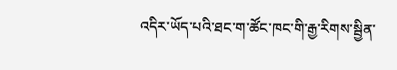འདིར་ཡོད་པའི་ཐང་ག་ཚོང་ཁང་གི་རྒྱ་རིགས་སྦྱིན་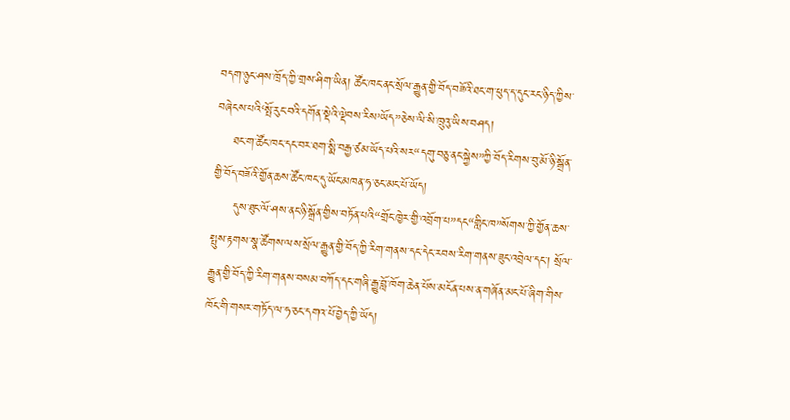བདག་ཉུང་ཤས་ཁྲོད་ཀྱི་གྲས་ཤིག་ཡིན། ཚོང་ཁང་ནང་སྲོལ་རྒྱུན་གྱི་བོད་བཟོའི་ཐང་ག་ཕུད་ད་དུང་རང་ཉིད་ཀྱིས་བཞེངས་པའི‘སྤོ་རུང་བའི་དགོན་སྡེའི་ལྡེབས་རིས’ཡོད”ཅེས་ལི་སི་ཁྲུའུ་ཡིས་བཤད།
    ཐང་ག་ཚོང་ཁང་དང་བར་ཐག་སྨི་བརྒྱ་ཙམ་ཡོད་པའི་སར“དགུ་བཅུ་ནང་སྐྱེས”ཀྱི་བོད་རིགས་བུ་མོ་ཉི་སྒྲོན་གྱི་བོད་བཟོའི་གྱོན་ཆས་ཚོང་ཁང་དུ་ཡོང་མཁན་ཧ་ཅང་མང་པོ་ཡོད།
     དུས་ཐུང་ལོ་ཤས་ནང་ཉི་སྒྲོན་གྱིས་བཏོན་པའི“གྲོང་ཁྱེར་གྱི་འབྲོག་པ”དང“གླིང་ཁ”སོགས་ཀྱི་གྱོན་ཆས་སྤུས་རྟགས་སྣ་ཚོགས་ལས་སྲོལ་རྒྱུན་གྱི་བོད་ཀྱི་རིག་གནས་དང་དེང་རབས་རིག་གནས་ཟུང་འབྲེལ་དང་། སྲོལ་རྒྱུན་གྱི་བོད་ཀྱི་རིག་གནས་བསམ་བཀོད་དང་གཞི་རྒྱུ་བློ་ཁོག་ཆེན་པོས་མངོན་པས་ན་གཞོན་མང་པོ་ཞིག་གིས་ཁོང་གི་གསར་གཏོད་ལ་ཧ་ཅང་དགའ་པོ་བྱེད་ཀྱི་ཡོད།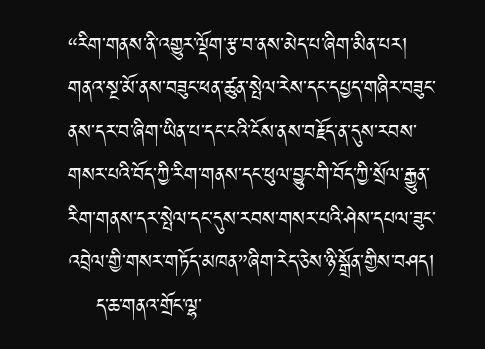“རིག་གནས་ནི་འགྱུར་ལྡོག་རྩ་བ་ནས་མེད་པ་ཞིག་མིན་པར། གནའ་སྔ་མོ་ནས་བཟུང་ཕན་ཚུན་སྤེལ་རེས་དང་དཔྱད་གཞིར་བཟུང་ནས་དར་བ་ཞིག་ཡིན་པ་དང་ངའི་ངོས་ནས་བརྗོད་ན་དུས་རབས་གསར་པའི་བོད་ཀྱི་རིག་གནས་དང་ཕུལ་བྱུང་གི་བོད་ཀྱི་སྲོལ་རྒྱུན་རིག་གནས་དར་སྤེལ་དང་དུས་རབས་གསར་པའི་ཤེས་དཔལ་ཟུང་འབྲེལ་གྱི་གསར་གཏོད་མཁན”ཞིག་རེད་ཅེས་ཉི་སྒྲོན་གྱིས་བཤད།
    ད་ཆ་གནའ་གྲོང་ལྷ་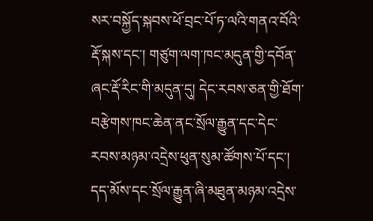སར་བསྐྱོད་སྐབས་ཕོ་བྲང་པོ་ཏ་ལའི་གནའ་བོའི་རྡོ་སྐས་དང་། གཙུག་ལག་ཁང་མདུན་གྱི་དབོན་ཞང་རྡོ་རིང་གི་མདུན་དུ། དེང་རབས་ཅན་གྱི་ཐོག་བརྩེགས་ཁང་ཆེན་ནང་སྲོལ་རྒྱུན་དང་དེང་རབས་མཉམ་འདྲེས་ཕུན་སུམ་ཚོགས་པོ་དང་། དད་མོས་དང་སྲོལ་རྒྱུན་ཞི་མཐུན་མཉམ་འདྲེས་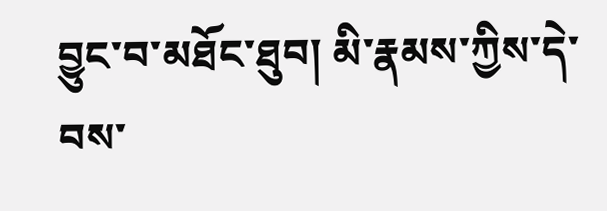བྱུང་བ་མཐོང་ཐུབ། མི་རྣམས་ཀྱིས་དེ་བས་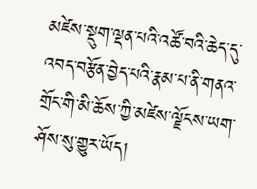མཛེས་སྡུག་ལྡན་པའི་འཚོ་བའི་ཆེད་དུ་འབད་བརྩོན་བྱེད་པའི་རྣམ་པ་ནི་གནའ་གྲོང་གི་མི་ཆོས་ཀྱི་མཛེས་ལྗོངས་ཡག་ཤོས་སུ་གྱུར་ཡོད།